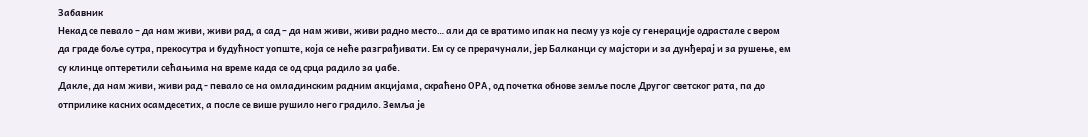Забавник
Некад се певало – да нам живи, живи рад, а сад – да нам живи, живи радно место… али да се вратимо ипак на песму уз које су генерације одрастале с вером да граде боље сутра, прекосутра и будућност уопште, која се неће разграђивати. Ем су се прерачунали, јер Балканци су мајстори и за дунђерај и за рушење, ем су клинце оптеретили сећањима на време када се од срца радило за џабе.
Дакле, да нам живи, живи рад - певало се на омладинским радним акцијама, скраћено ОРА, од почетка обнове земље после Другог светског рата, па до отприлике касних осамдесетих, а после се више рушило него градило. Земља је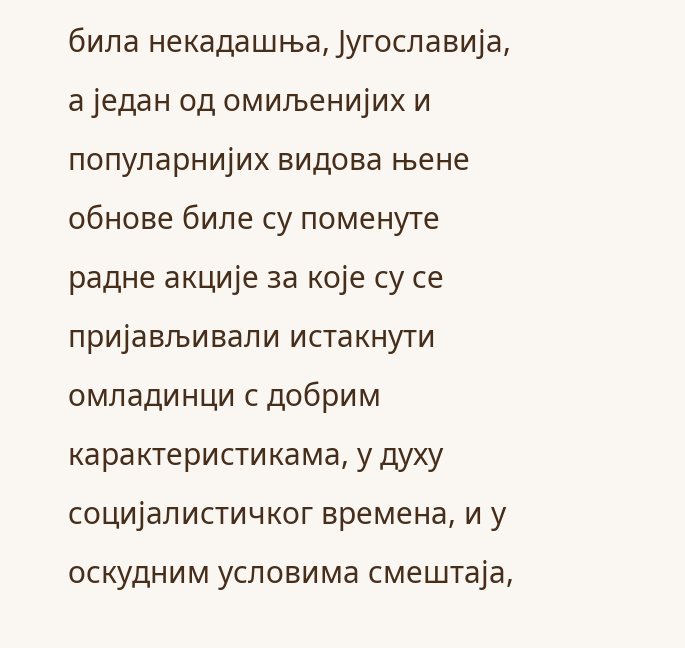била некадашња, Југославија, а један од омиљенијих и популарнијих видова њене обнове биле су поменуте радне акције за које су се пријављивали истакнути омладинци с добрим карактеристикама, у духу социјалистичког времена, и у оскудним условима смештаја,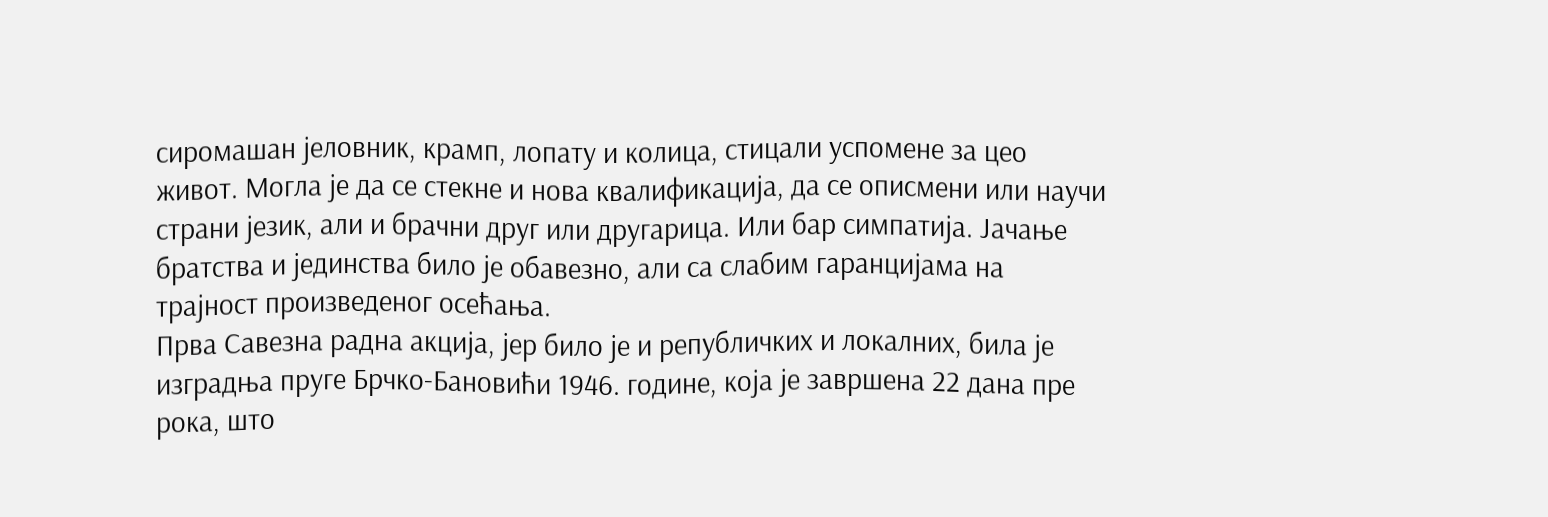сиромашан јеловник, крамп, лопату и колица, стицали успомене за цео живот. Могла је да се стекне и нова квалификација, да се описмени или научи страни језик, али и брачни друг или другарица. Или бар симпатија. Јачање братства и јединства било је обавезно, али са слабим гаранцијама на трајност произведеног осећања.
Прва Савезна радна акција, јер било је и републичких и локалних, била је изградња пруге Брчко-Бановићи 1946. године, која је завршена 22 дана пре рока, што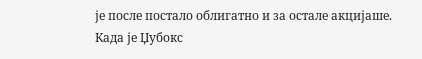је после постало облигатно и за остале акцијаше.
Када је Џубокс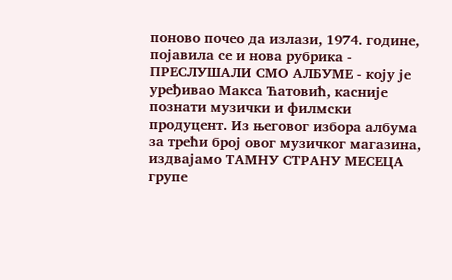поново почео да излази, 1974. године, појавила се и нова рубрика - ПРЕСЛУШАЛИ СМО АЛБУМЕ - коју је уређивао Макса Ћатовић, касније познати музички и филмски продуцент. Из његовог избора албума за трећи број овог музичког магазина, издвајамо ТАМНУ СТРАНУ МЕСЕЦА групе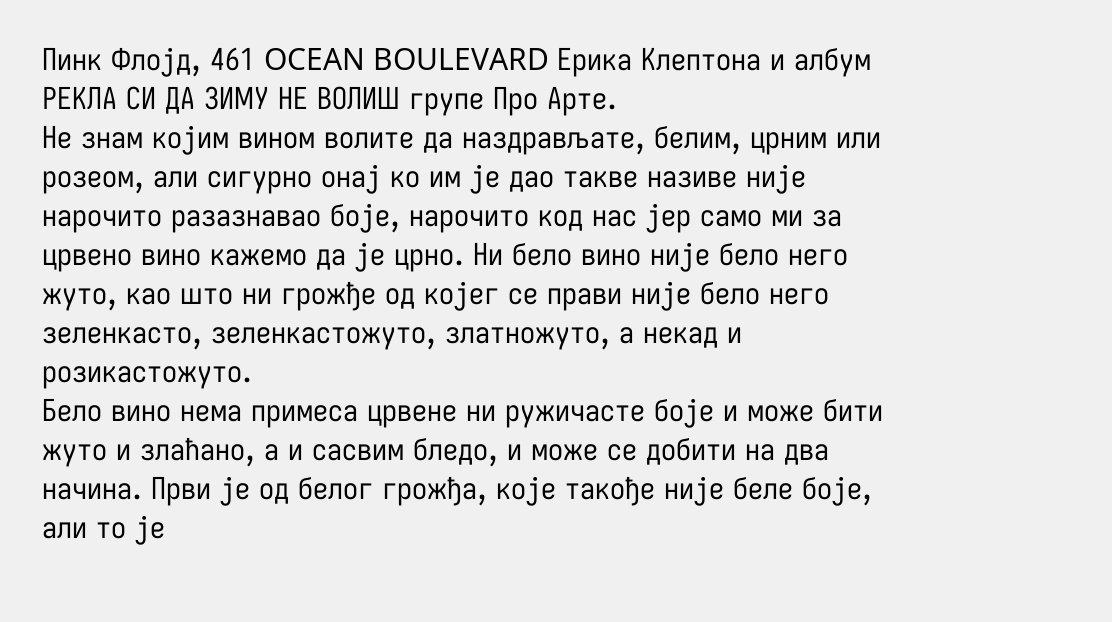Пинк Флојд, 461 OCEAN BOULEVARD Ерика Клептона и албум РЕКЛА СИ ДА ЗИМУ НЕ ВОЛИШ групе Про Арте.
Не знам којим вином волите да наздрављате, белим, црним или розеом, али сигурно онај ко им је дао такве називе није нарочито разазнавао боје, нарочито код нас јер само ми за црвено вино кажемо да је црно. Ни бело вино није бело него жуто, као што ни грожђе од којег се прави није бело него зеленкасто, зеленкастожуто, златножуто, а некад и розикастожуто.
Бело вино нема примеса црвене ни ружичасте боје и може бити жуто и злаћано, а и сасвим бледо, и може се добити на два начина. Први је од белог грожђа, које такође није беле боје, али то је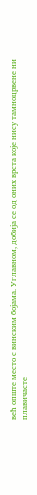већ опште место с винским бојама. Углавном, добија се од оних врста које нису тамноцрвене ни плавичасте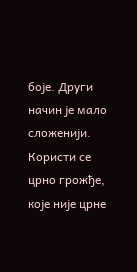боје. Други начин је мало сложенији. Користи се црно грожђе, које није црне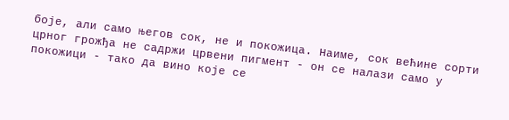боје, али само његов сок, не и покожица. Наиме, сок већине сорти црног грожђа не садржи црвени пигмент - он се налази само у покожици - тако да вино које се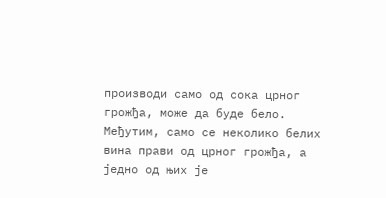производи само од сока црног грожђа, може да буде бело. Међутим, само се неколико белих вина прави од црног грожђа, а једно од њих је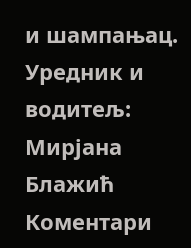и шампањац.
Уредник и водитељ: Мирјана Блажић
Коментари